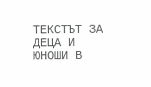ТЕКСТЪТ ЗА ДЕЦА И ЮНОШИ В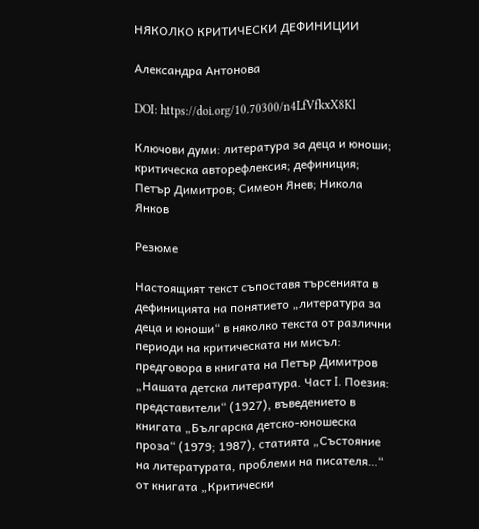НЯКОЛКО КРИТИЧЕСКИ ДЕФИНИЦИИ

Александра Антонова

DOI: https://doi.org/10.70300/n4LfVfkxX8Kl

Ключови думи: литература за деца и юноши; критическа авторефлексия; дефиниция; Петър Димитров; Симеон Янев; Никола Янков

Резюме

Настоящият текст съпоставя търсенията в дефиницията на понятието „литература за деца и юноши“ в няколко текста от различни периоди на критическата ни мисъл: предговора в книгата на Петър Димитров „Нашата детска литература. Част I. Поезия: представители“ (1927), въведението в книгата „Българска детско-юношеска проза“ (1979; 1987), статията „Състояние на литературата, проблеми на писателя…“ от книгата „Критически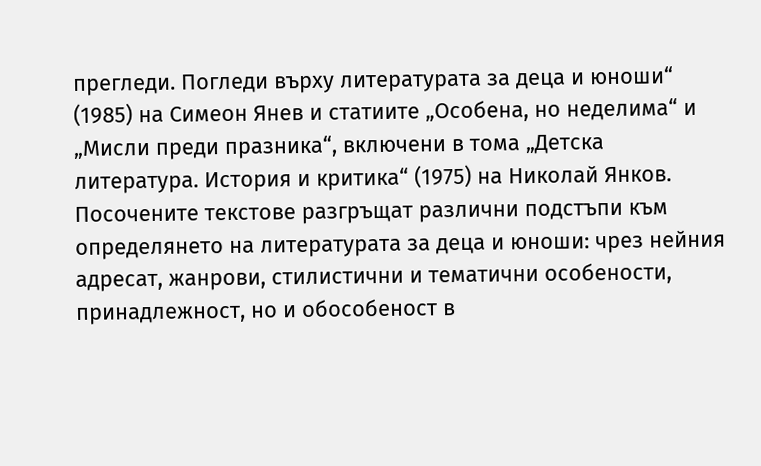прегледи. Погледи върху литературата за деца и юноши“ (1985) на Симеон Янев и статиите „Особена, но неделима“ и „Мисли преди празника“, включени в тома „Детска литература. История и критика“ (1975) на Николай Янков. Посочените текстове разгръщат различни подстъпи към определянето на литературата за деца и юноши: чрез нейния адресат, жанрови, стилистични и тематични особености, принадлежност, но и обособеност в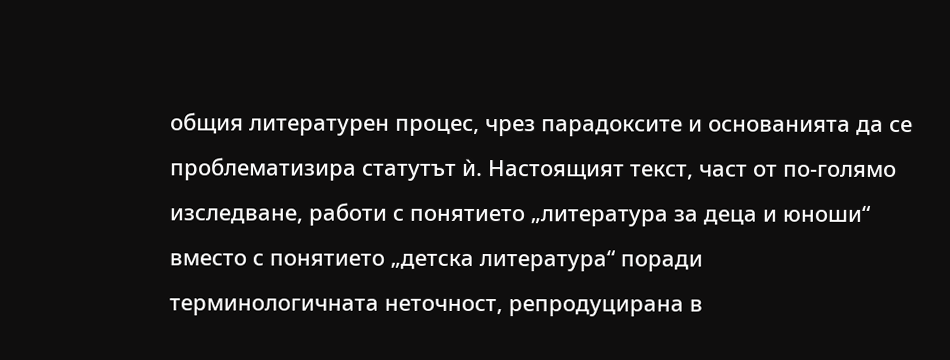общия литературен процес, чрез парадоксите и основанията да се проблематизира статутът ѝ. Настоящият текст, част от по-голямо изследване, работи с понятието „литература за деца и юноши“ вместо с понятието „детска литература“ поради терминологичната неточност, репродуцирана в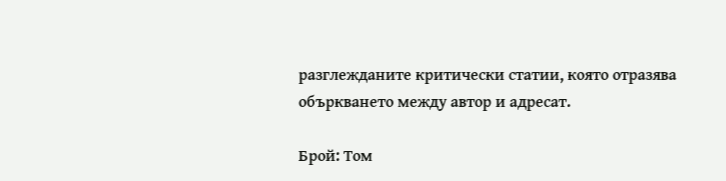разглежданите критически статии, която отразява объркването между автор и адресат.

Брой: Том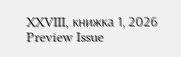XXVIII, книжка 1, 2026
Preview Issue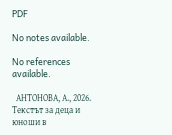PDF

No notes available.

No references available.

  АНТОНОВА, А., 2026. Текстът за деца и юноши в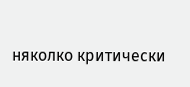няколко критически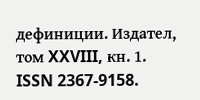дефиниции. Издател, том XXVIII, кн. 1. ISSN 2367-9158.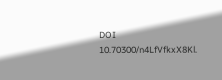DOI 10.70300/n4LfVfkxX8Kl.